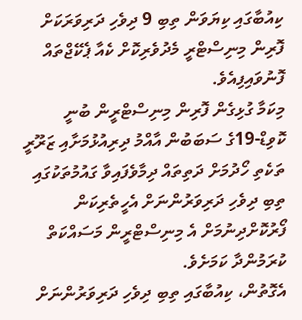ކިއުބާގައި ކިޔަވަން ތިބި 9 ދިވެހި ދަރިވަރަކަށް ފޮރިން މިނިސްޓްރީ މެދުވެރިކޮށް ކެއާ ޕެކޭޖްތައް ފޮނުވައިފިއެވެ.
މިކަމާ ގުޅިގެން ފޮރިން މިނިސްޓްރީން ބުނީ ކޮވިޑް-19ގެ ސަބަބުން އާއްމު ދިރިއުޅުމަށާއި ޒަރޫރީ ތަކެތި ހޯދުމަށް ދަތިތައް ދިމާވެފައިވާ ގައުމުތަކުގައި ތިބި ދިވެހި ދަރިވަރުންނަށް އެހީތެރިކަން ފޯރުކޮށްދިނުމަށް އެ މިނިސްޓްރީން މަސައްކަތް ކުރަމުންދާ ކަމަށެވެ.
އެގޮތުން، ކިއުބާގައި ތިބި ދިވެހި ދަރިވަރުންނަށް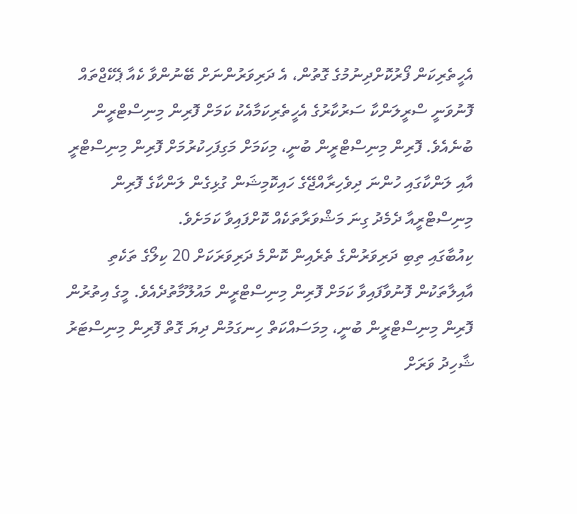އެހީތެރިކަން ފޯރުކޮށްދިނުމުގެ ގޮތުން، އެ ދަރިވަރުންނަށް ބޭނުންވާ ކެއާ ޕެކޭޖްތައް ފޮނުވަނީ ސްރީލަންކާ ސަރުކާރުގެ އެހީތެރިކަމާއެކު ކަމަށް ފޮރިން މިނިސްޓްރީން ބުނެއެވެ. ފޮރިން މިނިސްޓްރީން ބުނީ، މިކަމަށް މަގިފަހިކުރުމަށް ފޮރިން މިނިސްޓްރީ އާއި ލަންކާގައި ހުންނަ ދިވެހިރާއްޖޭގެ ހައިކޮމިޝަން ގުޅިގެން ލަންކާގެ ފޮރިން މިނިސްޓްރީއާ ދެމެދު ގިނަ މަޝްވަރާތަކެއް ކޮށްފައިވާ ކަމަށެވެ.
ކިއުބާގައި ތިބި ދަރިވަރުންގެ ތެރެއިން ކޮންމެ ދަރިވަރަކަށް 20 ކިލޯގެ ތަކެތި އާއިލާތަކުން ފޮނުވާފައިވާ ކަމަށް ފޮރިން މިނިސްޓްރީން މައުލޫމާތުދެއެވެ. މީގެ އިތުރުން ފޮރިން މިނިސްޓްރީން ބުނީ، މިމަސައްކަތް ހިނގަމުން ދިޔަ ގޮތް ފޮރިން މިނިސްޓަރު ޝާހިދު ވަރަށް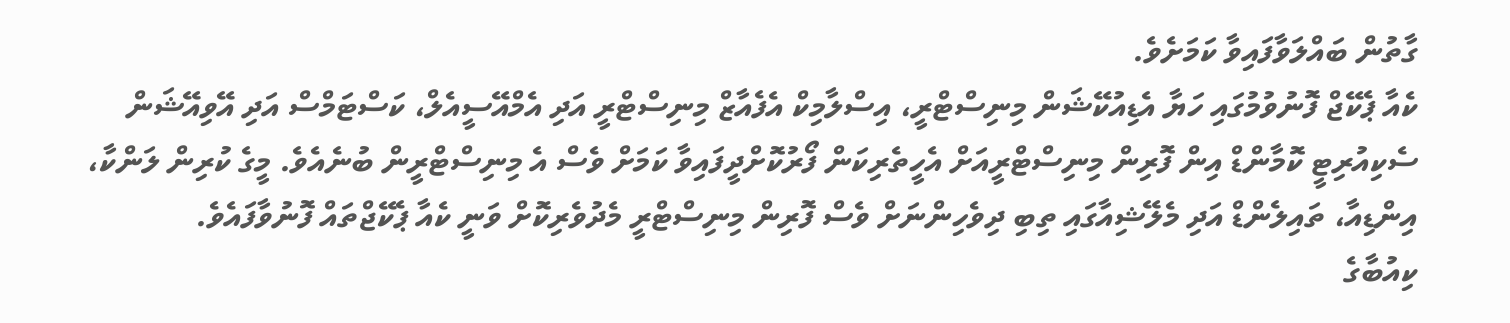ގާތުން ބައްލަވާފައިވާ ކަމަށެވެ.
ކެއާ ޕެކޭޖް ފޮނުވުމުގައި ހަޔާ އެޑިއުކޭޝަން މިނިސްޓްރީ، އިސްލާމިކް އެފެއާޒް މިނިސްޓްރީ އަދި އެމްއޭސީއެލް، ކަސްޓަމްސް އަދި އޭވިއޭޝަން ސެކިއުރިޓީ ކޮމާންޑް އިން ފޮރިން މިނިސްޓްރީއަށް އެހީތެރިކަން ފޯރުކޮށްދީފައިވާ ކަމަށް ވެސް އެ މިނިސްޓްރީން ބުނެއެވެ. މީގެ ކުރިން ލަންކާ، އިންޑިއާ، ތައިލެންޑް އަދި މެލޭޝިއާގައި ތިބި ދިވެހިންނަށް ވެސް ފޮރިން މިނިސްޓްރީ މެދުވެރިކޮށް ވަނީ ކެއާ ޕެކޭޖްތައް ފޮނުވާފައެވެ.
ކިއުބާގެ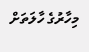މިހާރުގެ ހާލަތަށް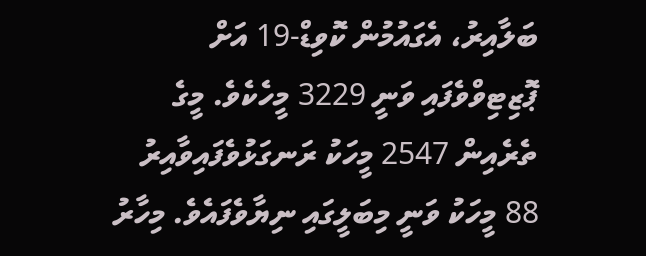ބަލާއިރު، އެގައުމުން ކޮވިޑް-19 އަށް ޕޮޒިޓިވްވެފައި ވަނީ 3229 މީހެކެވެ. މީގެ ތެރެއިން 2547 މީހަކު ރަނގަޅުވެފައިވާއިރު 88 މީހަކު ވަނީ މިބަލީގައި ނިޔާވެފައެވެ. މިހާރު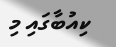ކިއުބާގައި މި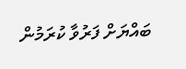ބައްޔަށް ފަރުވާ ކުރަމުން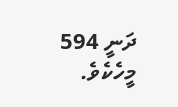ދަނީ 594 މީހެކެވެ.